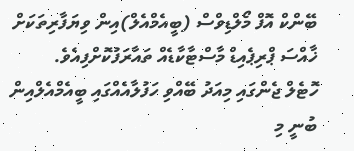ބޭންކް އޮފް މޯލްޑިވްސް (ބީއެމްއެލް)އިން ވިޔަފާރިތަކަށް ޚާއްސަ ޕްރިޕެއިޑް މާސްޓާކާޑެއް ތައާރަފުކޮށްފިއެވެ.
ހޮޓެލް ޖެންގައި މިއަދު ބޭއްވި ހަފުލާއެއްގައި ބީއެމްއެލްއިން ބުނީ މި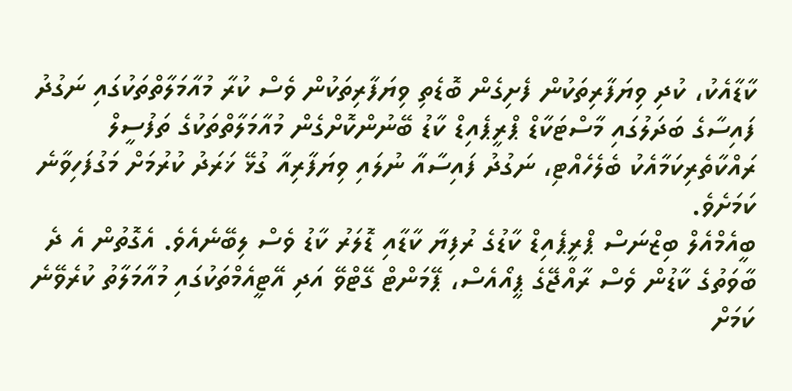ކާޑާއެކު، ކުދި ވިޔަފާރިތަކުން ފެށިގެން ބޮޑެތި ވިޔަފާރިތަކުން ވެސް ކުރާ މުއާމަލާތްތަކުގައި ނަގުދު ފައިސާގެ ބަދަލުގައި މާސްޓަކާޑް ޕްރީޕެއިޑް ކާޑު ބޭނުންކޮށްގެން މުއާމަލާތްތަކުގެ ތަފުސީލް ރައްކާތެރިކަމާއެކު ބެލެހެއްޓި، ނަގުދު ފައިސާއާ ނުލައި ވިޔަފާރިއާ ގުޅޭ ޚަރަދު ކުރުމަށް މަގުފަހިވާނެ ކަމަށެވެ.
ބީއެމްއެލް ބިޒްނަސް ޕްރީޕެއިޑް ކާޑުގެ ރުފިޔާ ކާޑާއި ޑޮލަރު ކާޑު ވެސް ލިބޭނެއެވެ. އެގޮތުން އެ ދެ ބާވަތުގެ ކާޑުން ވެސް ރާއްޖޭގެ ޕީއޯއެސް، ޕޭމަންޓް ގޭޓްވޭ އަދި އޭޓީއެމްތަކުގައި މުއާމަލާތު ކުރެވޭނެ ކަމަށް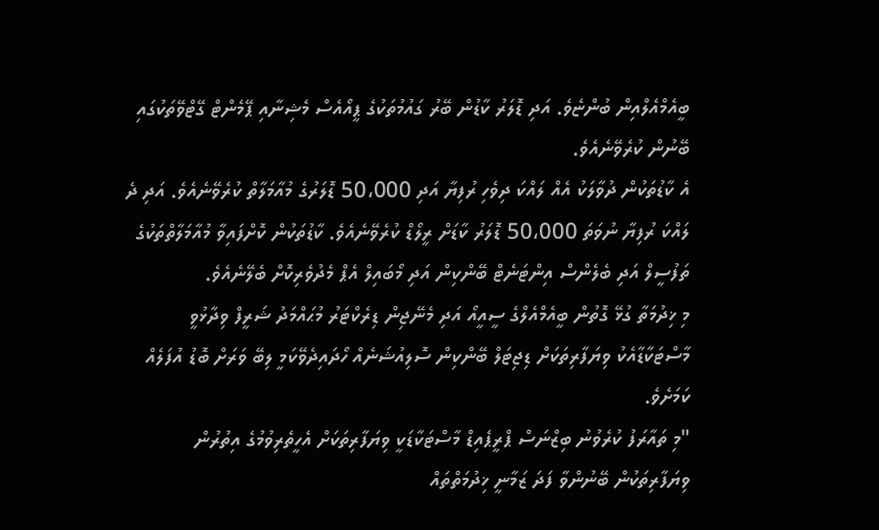ބީއެމްއެލްއިން ބުންޏެވެ. އަދި ޑޮލަރު ކާޑުން ބޭރު ގައުމުތަކުގެ ޕީއޯއެސް މެޝިނާއި ޕޭމެންޓް ގޭޓްވޭތަކުގައި ބޭނުން ކުރެވޭނެއެވެ.
އެ ކާޑުތަކުން ދުވާލަކު އެއް ލައްކަ ދިވެހި ރުފިޔާ އަދި 50،000 ޑޮލަރުގެ މުއާމަލާތް ކުރެވޭނެއެވެ. އަދި ދެ ލައްކަ ރުފިޔާ ނުވަތަ 50،000 ޑޮލަރު ކާޑަށް ރީލޯޑް ކުރެވޭނެއެވެ. ކާޑުތަކުން ކޮށްފައިވާ މުއާމަލާތްތަކުގެ ތަފުސީލް އަދި ބެލެންސް އިންޓަނެޓް ބޭންކިން އަދި މޯބައިލް އެޕް މެދުވެރިކޮށް ބެލޭނެއެވެ.
މި ޚިދުމަތާ ގުޅޭ ގޮތުން ބީއެމްއެލްގެ ސީއީއޯ އަދި މެނޭޖިން ޑިރެކްޓަރު މުޙައްމަދު ޝަރީފް ވިދާޅުވީ މާސްޓަކާޑާއެކު ވިޔަފާރިތަކަށް ޑިޖިޓަލް ބޭންކިން ސޮލިއުޝަނެއް ހޯދައިދެވޭކަމީ ލިބޭ ވަރަށް ބޮޑު އުފަލެއް ކަމަށެވެ.
"މި ތައާރަފު ކުރެވުނު ބިޒްނަސް ޕްރީޕެއިޑް މާސްޓަކާޑަކީ ވިޔަފާރިތަކަށް އެހީތެރިވުމުގެ އިތުރުން ވިޔަފާރިތަކުން ބޭނުންވާ ފަދަ ޒަމާނީ ޚިދުމަތްތައް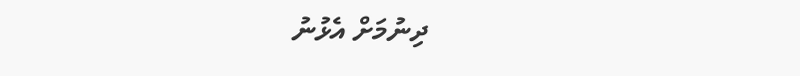ދިނުމަށް އެޅުނު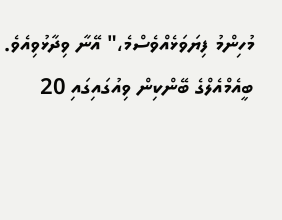މުހިންމު ފިޔަވަޅެއްވެސްމެ،" އޭނާ ވިދާޅުވިއެވެ.
ބީއެމްއެލްގެ ބޭންކިން ވިއުގައިގައި 20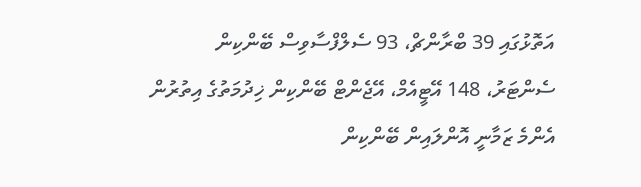އަތޮޅުގައި 39 ބްރާންޗް، 93 ސެލްފްސާވިސް ބޭންކިން ސެންޓަރު، 148 އޭޓީއެމް، އޭޖެންޓް ބޭންކިން ޚިދުމަތުގެ އިތުރުން އެންމެ ޒަމާނީ އޮންލައިން ބޭންކިން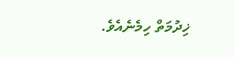ޚިދުމަތް ހިމެނެއެވެ.